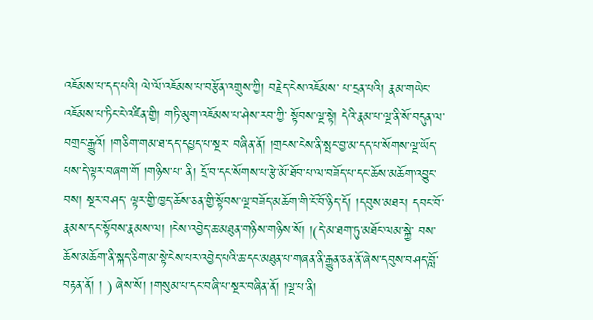འཇོམས་པ་དད་པའི། ལེ་ལོ་འཇོམས་པ་བརྩོན་འགྲུས་ཀྱི། བརྗེད་ངེས་འཇོམས་ པ་དྲན་པའི། རྣམ་གཡེང་འཇོམས་པ་ཏིང་ངེ་འཛིན་གྱི། གཏི་མུག་འཇོམས་པ་ཤེས་རབ་ཀྱི་ སྟོབས་ལྔ་སྟེ། དེའི་རྣམ་པ་ལྔ་ནི་སོ་བདུན་ལ་བགྲང་རྒྱུའོ། །གཅིག་གམ་ཐ་དད་དཔྱད་པ་སྔར་ བཞིན་ནོ། །གྲངས་ངེས་ནི་སྤང་བྱ་མ་དད་པ་སོགས་ལྔ་ཡོད་པས་དེ་ལྟར་བཞག་གོ །གཉིས་པ་ ནི། དྲོ་བ་དང་སོགས་པ་རྩེ་མོ་ཐོབ་པ་ལ་བཟོད་པ་དང་ཆོས་མཆོག་འབྱུང་བས། སྔར་བཤད་ ལྟར་གྱི་ཁྱད་ཆོས་ཅན་གྱི་སྟོབས་ལྔ་བཟོད་མཆོག་གི་ངོ་བོ་ཉིད་དོ། །དབུས་མཐར། དབང་བོ་ རྣམས་དང་སྟོབས་རྣམས་ལ། །ངེས་འབྱེད་ཆ་མཐུན་གཉིས་གཉིས་སོ། །(དེ་མ་ཐག་ཏུ་མཐོང་ལམ་སྐྱེ་ བས་ཆོས་མཆོག་ནི་སྐད་ཅིག་མ་སྟེ་ངེས་པར་འབྱེད་པའི་ཆ་དང་མཐུན་པ་གཞན་ནི་རྒྱུན་ཅན་ནོ་ཞེས་དབུས་བཤད་བློ་བརྟན་ནོ། ། ) ཞེས་སོ། །གསུམ་པ་དང་བཞི་པ་སྔར་བཞིན་ནོ། །ལྔ་པ་ནི།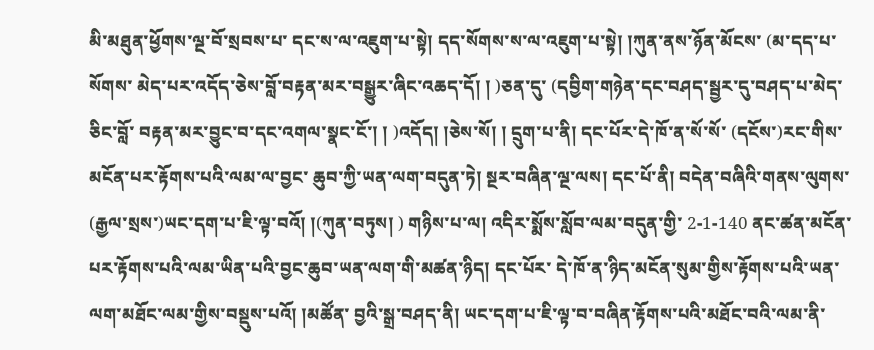མི་མཐུན་ཕྱོགས་ལྔ་བོ་སྲབས་པ་ དང་ས་ལ་འཇུག་པ་སྟེ། དད་སོགས་ས་ལ་འཇུག་པ་སྟེ། །ཀུན་ནས་ཉོན་མོངས་ (མ་དད་པ་སོགས་ མེད་པར་འདོད་ཅེས་བློ་བརྟན་མར་བསྒྱུར་ཞིང་འཆད་དོ། ། )ཅན་དུ་ (དབྱིག་གཉེན་དང་བཤད་སྦྱར་དུ་བཤད་པ་མེད་ཅིང་བློ་ བརྟན་མར་བྱུང་བ་དང་འགལ་སྣང་ངོ་། ། )འདོད། །ཅེས་སོ། ། དྲུག་པ་ནི། དང་པོར་དེ་ཁོ་ན་སོ་སོ་ (དངོས་)རང་གིས་མངོན་པར་རྟོགས་པའི་ལམ་ལ་བྱང་ ཆུབ་ཀྱི་ཡན་ལག་བདུན་ཏེ། སྔར་བཞིན་ལྔ་ལས། དང་པོ་ནི། བདེན་བཞིའི་གནས་ལུགས་ (རྒྱལ་སྲས་)ཡང་དག་པ་ཇི་ལྟ་བའོ། །(ཀུན་བཏུས། ) གཉིས་པ་ལ། འདིར་སྨོས་སློབ་ལམ་བདུན་གྱི་ 2-1-140 ནང་ཚན་མངོན་པར་རྟོགས་པའི་ལམ་ཡིན་པའི་བྱང་ཆུབ་ཡན་ལག་གི་མཚན་ཉིད། དང་པོར་ དེ་ཁོ་ན་ཉིད་མངོན་སུམ་གྱིས་རྟོགས་པའི་ཡན་ལག་མཐོང་ལམ་གྱིས་བསྡུས་པའོ། །མཚོན་ བྱའི་སྒྲ་བཤད་ནི། ཡང་དག་པ་ཇི་ལྟ་བ་བཞིན་རྟོགས་པའི་མཐོང་བའི་ལམ་ནི་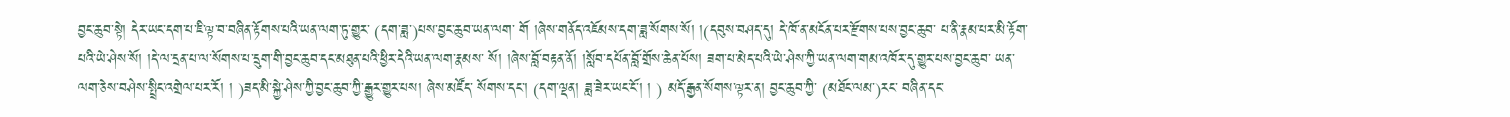བྱང་ཆུབ་སྟེ། དེར་ཡང་དག་པ་ཇི་ལྟ་བ་བཞིན་རྟོགས་པའི་ཡན་ལག་ཏུ་གྱུར་ (དག་ཟླ་)པས་བྱང་ཆུབ་ཡན་ལག་ གོ །ཞེས་གནོད་འཇོམས་དག་ཟླ་སོགས་སོ། །(དབུས་བཤད་དུ། དེ་ཁོ་ན་མངོན་པར་རྫོགས་པས་བྱང་ཆུབ་ པ་ནི་རྣམ་པར་མི་རྟོག་པའི་ཡེ་ཤེས་སོ། །དེ་ལ་དྲན་པ་ལ་སོགས་པ་དྲུག་གི་བྱང་ཆུབ་དང་མཐུན་པའི་ཕྱིར་དེའི་ཡན་ལག་རྣམས་ སོ། །ཞེས་བློ་བརྟན་ནོ། །སློབ་དཔོན་བློ་གྲོས་ཆེན་པོས། ཟག་པ་མེད་པའི་ཡེ་ཤེས་ཀྱི་ཡན་ལག་གམ་འཁོར་དུ་གྱུར་པས་བྱང་ཆུབ་ ཡན་ལག་ཅེས་བཤེས་སྤྲིང་འགྲེལ་པར་རོ། ། )ཟད་མི་སྐྱེ་ཤེས་ཀྱི་བྱང་ཆུབ་ཀྱི་རྒྱུར་གྱུར་པས། ཞེས་མཛོད་ སོགས་དང་། (དག་ལྡན། ཟླ་ཟེར་ཡང་ངོ་། ། ) མདོ་རྒྱན་སོགས་ལྟར་ན། བྱང་ཆུབ་ཀྱི་ (མཐོང་ལམ་)རང་ བཞིན་དང་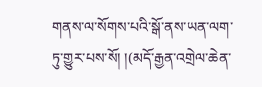གནས་ལ་སོགས་པའི་སྒོ་ནས་ཡན་ལག་ཏུ་གྱུར་པས་སོ། །(མདོ་རྒྱན་འགྲེལ་ཆེན་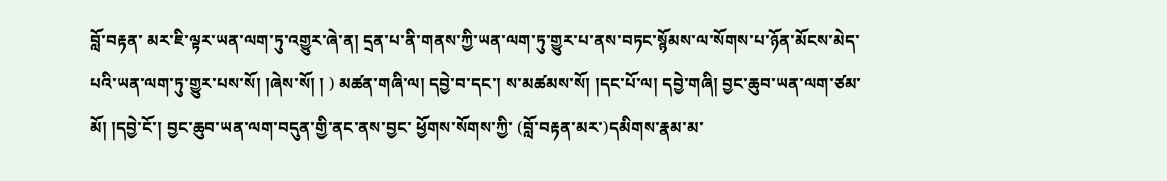བློ་བརྟན་ མར་ཇི་ལྟར་ཡན་ལག་ཏུ་འགྱུར་ཞེ་ན། དྲན་པ་ནི་གནས་ཀྱི་ཡན་ལག་ཏུ་གྱུར་པ་ནས་བཏང་སྙོམས་ལ་སོགས་པ་ཉོན་མོངས་མེད་ པའི་ཡན་ལག་ཏུ་གྱུར་པས་སོ། །ཞེས་སོ། ། ) མཚན་གཞི་ལ། དབྱེ་བ་དང་། ས་མཚམས་སོ། །དང་པོ་ལ། དབྱེ་གཞི། བྱང་ཆུབ་ཡན་ལག་ཙམ་མོ། །དབྱེ་ངོ་། བྱང་ཆུབ་ཡན་ལག་བདུན་གྱི་ནང་ནས་བྱང་ ཕྱོགས་སོགས་ཀྱི་ (བློ་བརྟན་མར་)དམིགས་རྣམ་མ་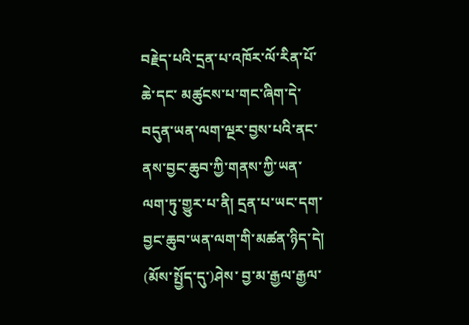བརྗེད་པའི་དྲན་པ་འཁོར་ལོ་རིན་པོ་ཆེ་དང་ མཚུངས་པ་གང་ཞིག་དེ་བདུན་ཡན་ལག་ལྔར་བྱས་པའི་ནང་ནས་བྱང་ཆུབ་ཀྱི་གནས་ཀྱི་ཡན་ ལག་ཏུ་གྱུར་པ་ནི། དྲན་པ་ཡང་དག་བྱང་ཆུབ་ཡན་ལག་གི་མཚན་ཉིད་དེ། (མོས་སྤྱོད་དུ་)ཤེས་ བྱ་མ་རྒྱལ་རྒྱལ་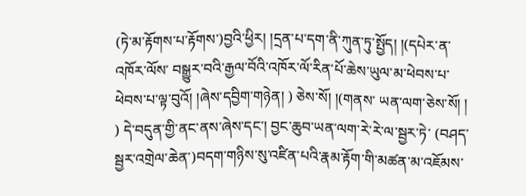(ཏེ་མ་རྟོགས་པ་རྟོགས་)བྱའི་ཕྱིར། །དྲན་པ་དག་ནི་ཀུན་ཏུ་སྤྱོད། །(དཔེར་ན་འཁོར་ལོས་ བསྒྱུར་བའི་རྒྱལ་བོའི་འཁོར་ལོ་རིན་པོ་ཆེས་ཡུལ་མ་ཕེབས་པ་ཕེབས་པ་ལྟ་བུའོ། །ཞེས་དབྱིག་གཉེན། ) ཅེས་སོ། །(གནས་ ཡན་ལག་ཅེས་སོ། ། ) དེ་བདུན་གྱི་ནང་ནས་ཞེས་དང་། བྱང་ཆུབ་ཡན་ལག་རེ་རེ་ལ་སྦྱར་ཏེ་ (བཤད་ སྦྱར་འགྲེལ་ཆེན་)བདག་གཉིས་སུ་འཛིན་པའི་རྣམ་རྟོག་གི་མཚན་མ་འཇོམས་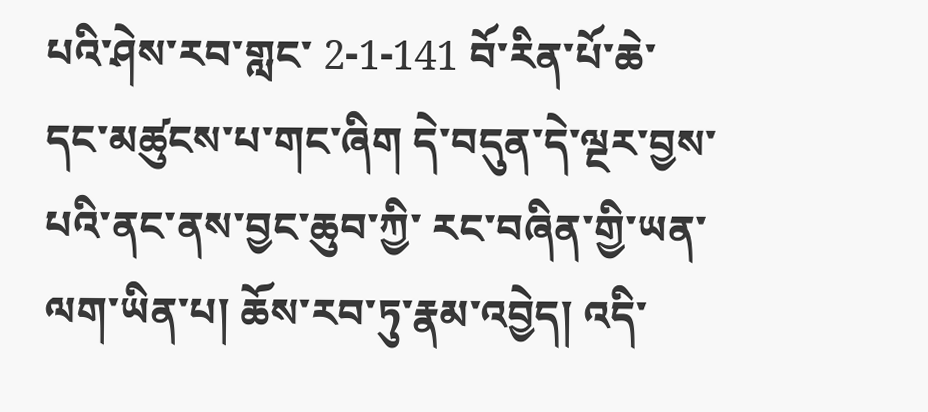པའི་ཤེས་རབ་གླང་ 2-1-141 བོ་རིན་པོ་ཆེ་དང་མཚུངས་པ་གང་ཞིག དེ་བདུན་དེ་ལྔར་བྱས་པའི་ནང་ནས་བྱང་ཆུབ་ཀྱི་ རང་བཞིན་གྱི་ཡན་ལག་ཡིན་པ། ཆོས་རབ་ཏུ་རྣམ་འབྱེད། འདི་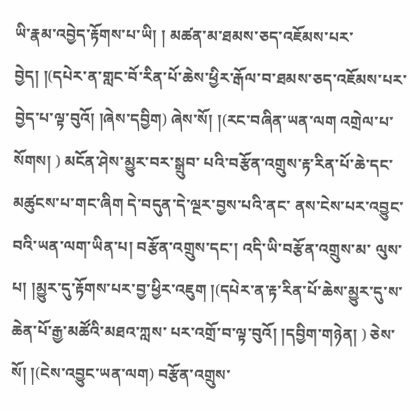ཡི་རྣམ་འབྱེད་རྟོགས་པ་ཡི། ། མཚན་མ་ཐམས་ཅད་འཇོམས་པར་བྱེད། །(དཔེར་ན་གླང་བོ་རིན་པོ་ཆེས་ཕྱིར་རྒོལ་བ་ཐམས་ཅད་འཇོམས་པར་ བྱེད་པ་ལྟ་བུའོ། །ཞེས་དབྱིག) ཞེས་སོ། །(རང་བཞིན་ཡན་ལག འགྲེལ་པ་སོགས། ) མངོན་ཤེས་མྱུར་བར་སྒྲུབ་ པའི་བརྩོན་འགྲུས་རྟ་རིན་པོ་ཆེ་དང་མཚུངས་པ་གང་ཞིག དེ་བདུན་དེ་ལྔར་བྱས་པའི་ནང་ ནས་ངེས་པར་འབྱུང་བའི་ཡན་ལག་ཡིན་པ། བརྩོན་འགྲུས་དང་། འདི་ཡི་བརྩོན་འགྲུས་མ་ ལུས་པ། །མྱུར་དུ་རྟོགས་པར་བྱ་ཕྱིར་འཇུག །(དཔེར་ན་རྟ་རིན་པོ་ཆེས་མྱུར་དུ་ས་ཆེན་པོ་རྒྱ་མཚོའི་མཐའ་ཀླས་ པར་འགྲོ་བ་ལྟ་བུའོ། །དབྱིག་གཉེན། ) ཅེས་སོ། །(ངེས་འབྱུང་ཡན་ལག) བརྩོན་འགྲུས་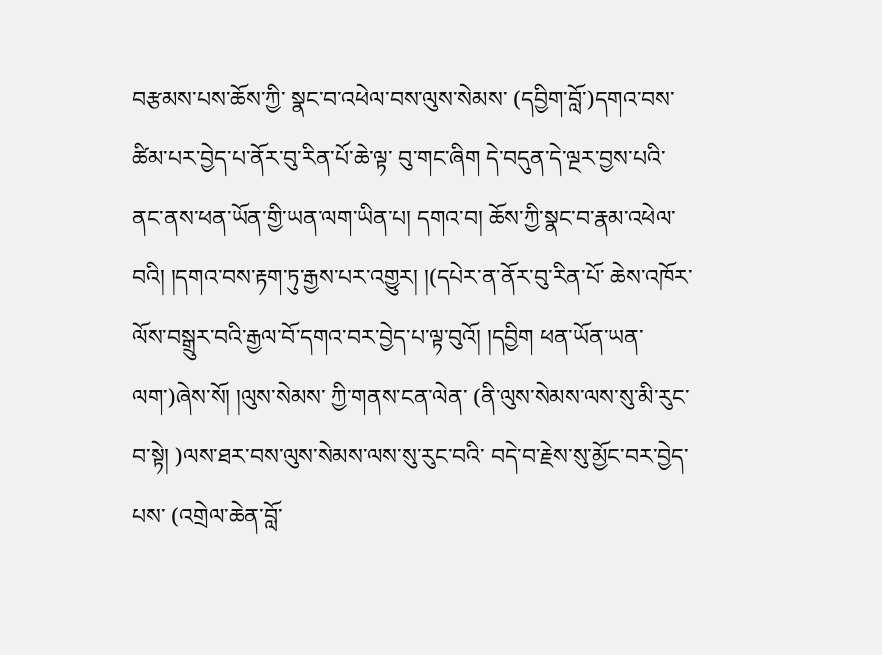བརྩམས་པས་ཆོས་ཀྱི་ སྣང་བ་འཕེལ་བས་ལུས་སེམས་ (དབྱིག་བློ་)དགའ་བས་ཚིམ་པར་བྱེད་པ་ནོར་བུ་རིན་པོ་ཆེ་ལྟ་ བུ་གང་ཞིག དེ་བདུན་དེ་ལྔར་བྱས་པའི་ནང་ནས་ཕན་ཡོན་གྱི་ཡན་ལག་ཡིན་པ། དགའ་བ། ཆོས་ཀྱི་སྣང་བ་རྣམ་འཕེལ་བའི། །དགའ་བས་རྟག་ཏུ་རྒྱས་པར་འགྱུར། །(དཔེར་ན་ནོར་བུ་རིན་པོ་ ཆེས་འཁོར་ལོས་བསྒྲུར་བའི་རྒྱལ་བོ་དགའ་བར་བྱེད་པ་ལྟ་བུའོ། །དབྱིག ཕན་ཡོན་ཡན་ལག་)ཞེས་སོ། །ལུས་སེམས་ ཀྱི་གནས་ངན་ལེན་ (ནི་ལུས་སེམས་ལས་སུ་མི་རུང་བ་སྟེ། )ལས་ཐར་བས་ལུས་སེམས་ལས་སུ་རུང་བའི་ བདེ་བ་རྗེས་སུ་མྱོང་བར་བྱེད་པས་ (འགྲེལ་ཆེན་བློ་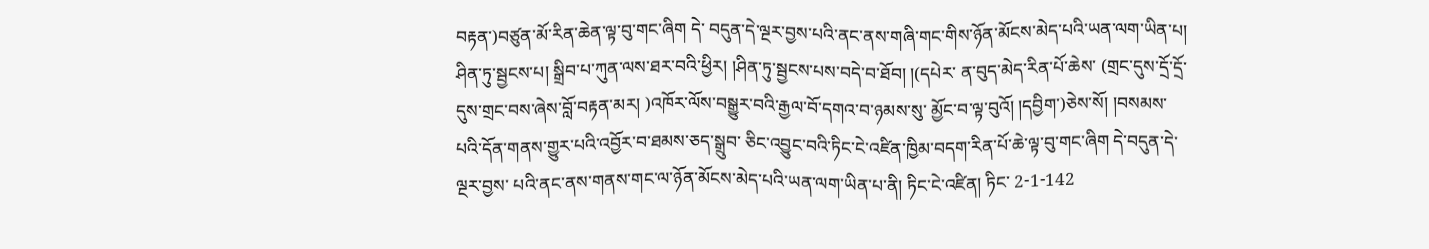བརྟན་)བཙུན་མོ་རིན་ཆེན་ལྟ་བུ་གང་ཞིག དེ་ བདུན་དེ་ལྔར་བྱས་པའི་ནང་ནས་གཞི་གང་གིས་ཉོན་མོངས་མེད་པའི་ཡན་ལག་ཡིན་པ། ཤིན་ཏུ་སྦྱངས་པ། སྒྲིབ་པ་ཀུན་ལས་ཐར་བའི་ཕྱིར། །ཤིན་ཏུ་སྦྱངས་པས་བདེ་བ་ཐོབ། །(དཔེར་ ན་བུད་མེད་རིན་པོ་ཆེས་ (གྲང་དུས་དྲོ་དྲོ་དུས་གྲང་བས་ཞེས་བློ་བརྟན་མར། )འཁོར་ལོས་བསྒྱུར་བའི་རྒྱལ་བོ་དགའ་བ་ཉམས་སུ་ མྱོང་བ་ལྟ་བུའོ། །དབྱིག་)ཅེས་སོ། །བསམས་པའི་དོན་གནས་གྱུར་པའི་འབྱོར་བ་ཐམས་ཅད་སྒྲུབ་ ཅིང་འབྱུང་བའི་ཏིང་ངེ་འཛིན་ཁྱིམ་བདག་རིན་པོ་ཆེ་ལྟ་བུ་གང་ཞིག དེ་བདུན་དེ་ལྔར་བྱས་ པའི་ནང་ནས་གནས་གང་ལ་ཉོན་མོངས་མེད་པའི་ཡན་ལག་ཡིན་པ་ནི། ཏིང་ངེ་འཛིན། ཏིང་ 2-1-142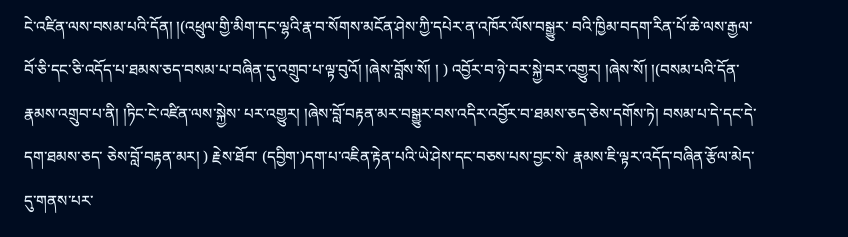ངེ་འཛིན་ལས་བསམ་པའི་དོན། །(འཕྲུལ་གྱི་མིག་དང་ལྷའི་རྣ་བ་སོགས་མངོན་ཤེས་ཀྱི་དཔེར་ན་འཁོར་ལོས་བསྒྱུར་ བའི་ཁྱིམ་བདག་རིན་པོ་ཆེ་ལས་རྒྱལ་བོ་ཅི་དང་ཅི་འདོད་པ་ཐམས་ཅད་བསམ་པ་བཞིན་དུ་འགྲུབ་པ་ལྟ་བུའོ། །ཞེས་བློས་སོ། ། ) འབྱོར་བ་ཉེ་བར་སྐྱེ་བར་འགྱུར། །ཞེས་སོ། །(བསམ་པའི་དོན་རྣམས་འགྲུབ་པ་ནི། །ཏིང་ངེ་འཛིན་ལས་སྐྱེས་ པར་འགྱུར། །ཞེས་བློ་བརྟན་མར་བསྒྱུར་བས་འདིར་འབྱོར་བ་ཐམས་ཅད་ཅེས་དགོས་ཏེ། བསམ་པ་དེ་དང་དེ་དག་ཐམས་ཅད་ ཅེས་བློ་བརྟན་མར། ) རྗེས་ཐོབ་ (དབྱིག་)དག་པ་འཇིན་རྟེན་པའི་ཡེ་ཤེས་དང་བཅས་པས་བྱང་སེ་ རྣམས་ཇི་ལྟར་འདོད་བཞིན་རྩོལ་མེད་དུ་གནས་པར་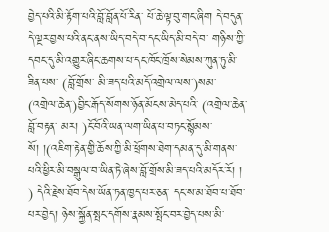བྱེད་པའི་མི་རྟོག་པའི་བློ་བློན་པོ་རིན་ པོ་ཆེ་ལྟ་བུ་གང་ཞིག དེ་བདུན་དེ་ལྔར་བྱས་པའི་ནང་ནས་ཡིད་བདེ་བ་དང་ཡིད་མི་བདེ་བ་ གཉིས་ཀྱི་དབང་དུ་མི་འགྱུར་ཞིང་ཆགས་པ་དང་ཁོང་ཁྲོས་སེམས་ཀུན་ཏུ་མི་ཟིན་པས་ (བློ་གྲོས་ མི་ཟད་པའི་མདོ་འགྲེལ་ལས་)སམ་ (འགྲེལ་ཆེན་)བྱིང་རྒོད་སོགས་ཉོན་མོངས་མེད་པའི་ (འགྲེལ་ཆེན་བློ་བརྟན་ མར། )ངོ་བོའི་ཡན་ལག་ཡིན་པ་བཏང་སྙོམས་སོ། །(འཇིག་རྟེན་གྱི་ཆོས་ཀྱི་མི་ཕྲོགས་ཐེག་དམན་དུ་མི་གནས་ པའི་ཕྱིར་མི་བསྒུལ་བ་ཡིན་ཏེ་ཞེས་བློ་གྲོས་མི་ཟད་པའི་མདོར་རོ། ། ) དེའི་རྗེས་ཐོབ་དེས་ཡོན་ཏན་ཁྱད་པར་ཅན་ དང་ས་མ་ཐོབ་པ་ཐོབ་པར་བྱེད། ཉེས་སྐྱོན་སྤང་དགོས་རྣམས་སྤོང་བར་བྱེད་པས་མི་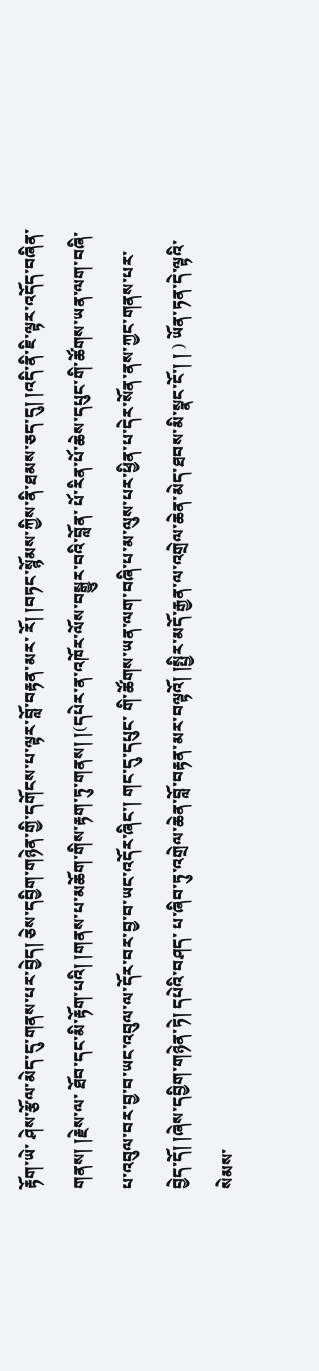རྟོག་ཡེ་ ཤེས་རྩོལ་མེད་དུ་གནས་པར་བྱེད། ཅེས་དབྱིག་གཉེན་གྱི་དགོངས་པ་ལྟར་བློ་བརྟན་མར་ རོ། །བཏང་སྙོམས་ཀྱིས་ནི་ཐམས་ཅད་དུ། །འདི་ནི་ཇི་ལྟར་འདོད་བཞིན་གནས། །རྗེས་ལ་ ཐོབ་དང་མི་རྟོག་པའི། །གནས་པ་མཆོག་གིས་རྟག་ཏུ་གནས། །(དཔེར་ན་འཁོར་ལོས་བསྒྱུར་བའི་བློན་ པོ་རིན་པོ་ཆེས་དཔུང་གི་ཚོགས་ཡན་ལག་བཞི་པ་འབུལ་བར་བྱ་བ་ཡང་འབུལ་ལ་དོར་བར་བྱ་བ་ཡང་འདོར་ཞིང་། གང་དུ་དཔུང་ གི་ཚོགས་ཡན་ལག་བཞི་པ་མ་ལུས་པར་ཕྱིན་པ་དེར་སོན་ནས་ཀྱང་གནས་པར་བྱེད་དོ། །ཞེས་དབྱིག་གཉེན་ཏེ། དཔེའི་བཤད་ པ་ཞིབ་ཏུ་འགྲེལ་ཆེན་བློ་བརྟན་མར་བལྟའོ། །སྤྱིར་མདོ་རྒྱན་ལ་འགྲེལ་ཆེན་མེད་ཐབས་མི་སྣང་ངོ་། ། ) ཡོན་ཏན་དེ་ལྟའི་ སེམས་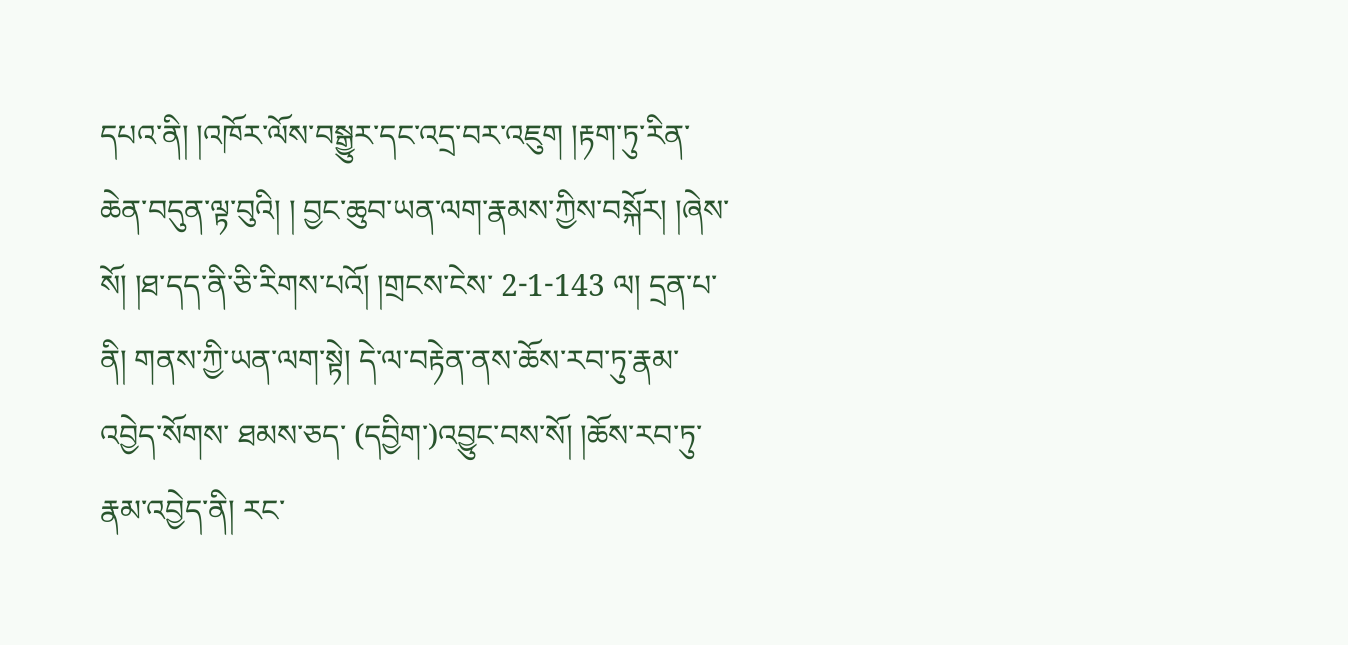དཔའ་ནི། །འཁོར་ལོས་བསྒྱུར་དང་འདྲ་བར་འཇུག །རྟག་ཏུ་རིན་ཆེན་བདུན་ལྟ་བུའི། ། བྱང་ཆུབ་ཡན་ལག་རྣམས་ཀྱིས་བསྐོར། །ཞེས་སོ། །ཐ་དད་ནི་ཅི་རིགས་པའོ། །གྲངས་ངེས་ 2-1-143 ལ། དྲན་པ་ནི། གནས་ཀྱི་ཡན་ལག་སྟེ། དེ་ལ་བརྟེན་ནས་ཆོས་རབ་ཏུ་རྣམ་འབྱེད་སོགས་ ཐམས་ཅད་ (དབྱིག་)འབྱུང་བས་སོ། །ཆོས་རབ་ཏུ་རྣམ་འབྱེད་ནི། རང་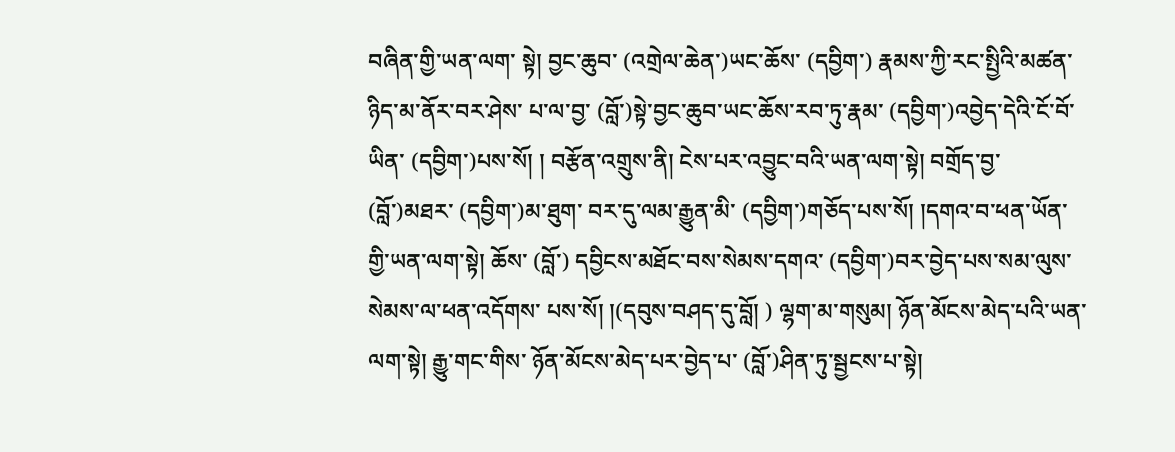བཞིན་གྱི་ཡན་ལག་ སྟེ། བྱང་ཆུབ་ (འགྲེལ་ཆེན་)ཡང་ཆོས་ (དབྱིག་) རྣམས་ཀྱི་རང་སྤྱིའི་མཚན་ཉིད་མ་ནོར་བར་ཤེས་ པ་ལ་བྱ་ (བློ་)སྟེ་བྱང་ཆུབ་ཡང་ཆོས་རབ་ཏུ་རྣམ་ (དབྱིག་)འབྱེད་དེའི་ངོ་བོ་ཡིན་ (དབྱིག་)པས་སོ། ། བརྩོན་འགྲུས་ནི། ངེས་པར་འབྱུང་བའི་ཡན་ལག་སྟེ། བགྲོད་བྱ་ (བློ་)མཐར་ (དབྱིག་)མ་ཐུག་ བར་དུ་ལམ་རྒྱུན་མི་ (དབྱིག་)གཅོད་པས་སོ། །དགའ་བ་ཕན་ཡོན་གྱི་ཡན་ལག་སྟེ། ཆོས་ (བློ་) དབྱིངས་མཐོང་བས་སེམས་དགའ་ (དབྱིག་)བར་བྱེད་པས་སམ་ལུས་སེམས་ལ་ཕན་འདོགས་ པས་སོ། །(དབུས་བཤད་དུ་བློ། ) ལྷག་མ་གསུམ། ཉོན་མོངས་མེད་པའི་ཡན་ལག་སྟེ། རྒྱུ་གང་གིས་ ཉོན་མོངས་མེད་པར་བྱེད་པ་ (བློ་)ཤིན་ཏུ་སྦྱངས་པ་སྟེ།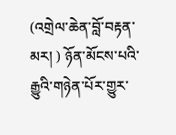(འགྲེལ་ཆེན་བློ་བརྟན་མར། ) ཉོན་མོངས་པའི་ རྒྱུའི་གཉེན་པོར་གྱུར་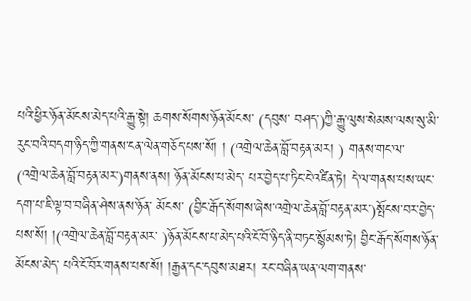པའི་ཕྱིར་ཉོན་མོངས་མེད་པའི་རྒྱུ་སྟེ། ཆགས་སོགས་ཉོན་མོངས་ (དབུས་ བཤད་)ཀྱི་རྒྱུ་ལུས་སེམས་ལས་སུ་མི་རུང་བའི་བདག་ཉིད་ཀྱི་གནས་ངན་ལེན་གཅོད་པས་སོ། ། (འགྲེལ་ཆེན་བློ་བརྟན་མར། ) གནས་གང་ལ་ (འགྲེལ་ཆེན་བློ་བརྟན་མར་)གནས་ནས། ཉོན་མོངས་པ་མེད་ པར་བྱེད་པ་ཏིང་ངེ་འཛིན་ཏེ། དེ་ལ་གནས་པས་ཡང་དག་པ་ཇི་ལྟ་བ་བཞིན་ཤེས་ནས་ཉོན་ མོངས་ (བྱིང་རྒོད་སོགས་ཞེས་འགྲེལ་ཆེན་བློ་བརྟན་མར་)སྤོངས་བར་བྱེད་པས་སོ། །(འགྲེལ་ཆེན་བློ་བརྟན་མར་ )ཉོན་མོངས་པ་མེད་པའི་ངོ་བོ་ཉིད་ནི་བཏང་སྙོམས་ཏེ། བྱིང་རྒོད་སོགས་ཉོན་མོངས་མེད་ པའི་ངོ་བོར་གནས་པས་སོ། །རྒྱན་དང་དབུས་མཐར། རང་བཞིན་ཡན་ལག་གནས་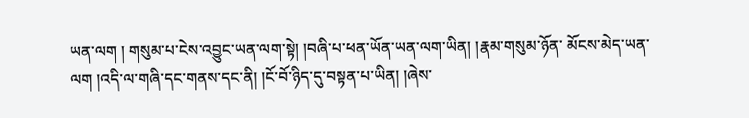ཡན་ལག ། གསུམ་པ་ངེས་འབྱུང་ཡན་ལག་སྟེ། །བཞི་པ་ཕན་ཡོན་ཡན་ལག་ཡིན། །རྣམ་གསུམ་ཉོན་ མོངས་མེད་ཡན་ལག །འདི་ལ་གཞི་དང་གནས་དང་ནི། །ངོ་བོ་ཉིད་དུ་བསྟན་པ་ཡིན། །ཞེས་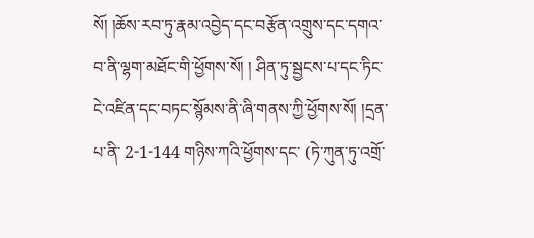སོ། །ཆོས་རབ་ཏུ་རྣམ་འབྱེད་དང་བརྩོན་འགྲུས་དང་དགའ་བ་ནི་ལྷག་མཐོང་གི་ཕྱོགས་སོ། ། ཤིན་ཏུ་སྦྱངས་པ་དང་ཏིང་ངེ་འཛིན་དང་བཏང་སྙོམས་ནི་ཞི་གནས་ཀྱི་ཕྱོགས་སོ། །དྲན་པ་ནི་ 2-1-144 གཉིས་ཀའི་ཕྱོགས་དང་ (ཏེ་ཀུན་ཏུ་འགྲོ་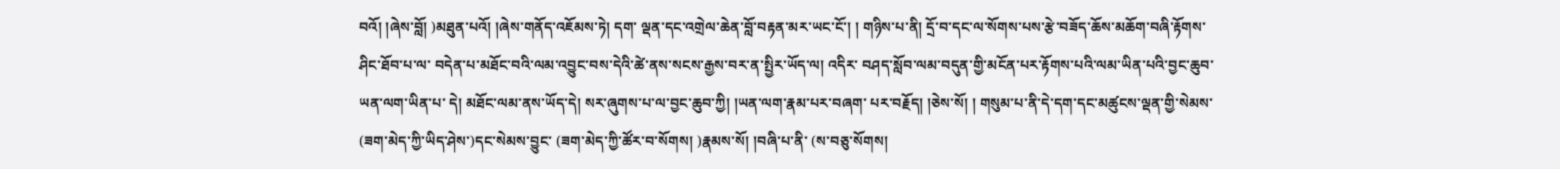བའོ། །ཞེས་བློ། )མཐུན་པའོ། །ཞེས་གནོད་འཇོམས་ཏེ། དག་ ལྡན་དང་འགྲེལ་ཆེན་བློ་བརྟན་མར་ཡང་ངོ་། ། གཉིས་པ་ནི། དྲོ་བ་དང་ལ་སོགས་པས་རྩེ་བཟོད་ཆོས་མཆོག་བཞི་རྟོགས་ཤིང་ཐོབ་པ་ལ་ བདེན་པ་མཐོང་བའི་ལམ་འབྱུང་བས་དེའི་ཚེ་ནས་སངས་རྒྱས་བར་ན་སྤྱིར་ཡོད་ལ། འདིར་ བཤད་སློབ་ལམ་བདུན་གྱི་མངོན་པར་རྟོགས་པའི་ལམ་ཡིན་པའི་བྱང་ཆུབ་ཡན་ལག་ཡིན་པ་ དེ། མཐོང་ལམ་ནས་ཡོད་དེ། སར་ཞུགས་པ་ལ་བྱང་ཆུབ་ཀྱི། །ཡན་ལག་རྣམ་པར་བཞག་ པར་བརྗོད། །ཅེས་སོ། ། གསུམ་པ་ནི་དེ་དག་དང་མཚུངས་ལྡན་གྱི་སེམས་ (ཟག་མེད་ཀྱི་ཡིད་ཤེས་)དང་སེམས་བྱུང་ (ཟག་མེད་ཀྱི་ཚོར་བ་སོགས། )རྣམས་སོ། །བཞི་པ་ནི་ (ས་བཅུ་སོགས།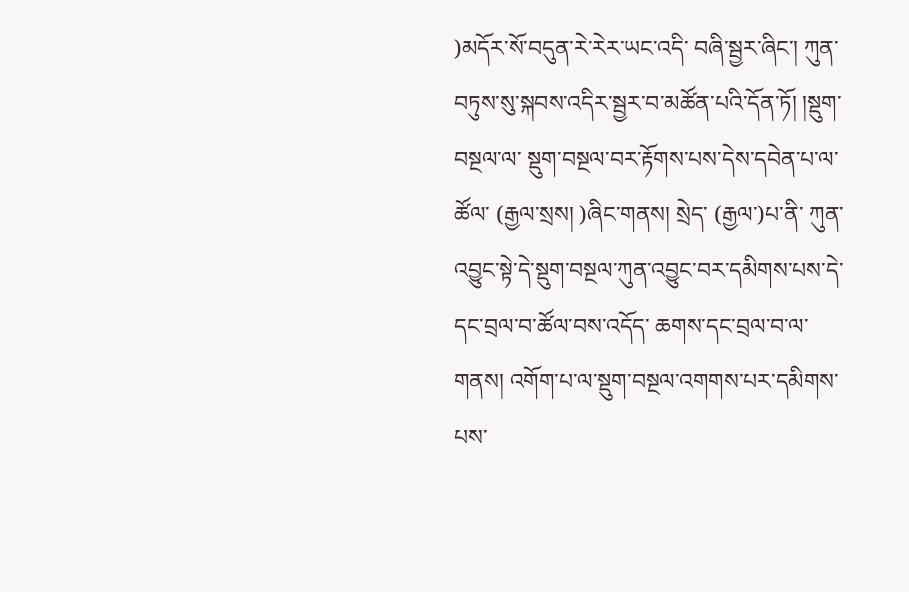)མདོར་སོ་བདུན་རེ་རེར་ཡང་འདི་ བཞི་སྦྱར་ཞིང་། ཀུན་བཏུས་སུ་སྐབས་འདིར་སྦྱར་བ་མཚོན་པའི་དོན་ཏོ། །སྡུག་བསྔལ་ལ་ སྡུག་བསྔལ་བར་རྟོགས་པས་དེས་དབེན་པ་ལ་ཚོལ་ (རྒྱལ་སྲས། )ཞིང་གནས། སྲེད་ (རྒྱལ་)པ་ནི་ ཀུན་འབྱུང་སྟེ་དེ་སྡུག་བསྔལ་ཀུན་འབྱུང་བར་དམིགས་པས་དེ་དང་བྲལ་བ་ཚོལ་བས་འདོད་ ཆགས་དང་བྲལ་བ་ལ་གནས། འགོག་པ་ལ་སྡུག་བསྔལ་འགགས་པར་དམིགས་པས་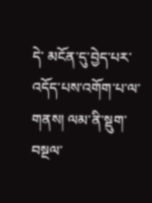དེ་ མངོན་དུ་བྱེད་པར་འདོད་པས་འགོག་པ་ལ་གནས། ལམ་ནི་སྡུག་བསྔལ་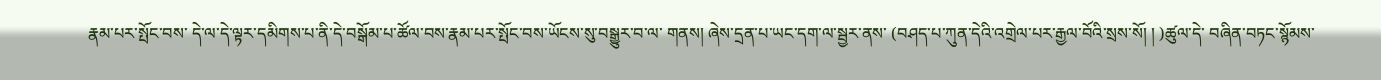རྣམ་པར་སྤོང་བས་ དེ་ལ་དེ་ལྟར་དམིགས་པ་ནི་དེ་བསྒོམ་པ་ཚོལ་བས་རྣམ་པར་སྤོང་བས་ཡོངས་སུ་བསྒྱུར་བ་ལ་ གནས། ཞེས་དྲན་པ་ཡང་དག་ལ་སྦྱར་ནས་ (བཤད་པ་ཀུན་དེའི་འགྲེལ་པར་རྒྱལ་བོའི་སྲས་སོ། ། )ཚུལ་དེ་ བཞིན་བཏང་སྙོམས་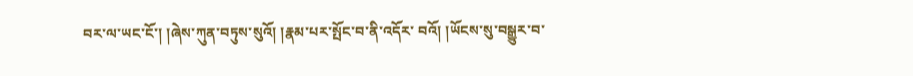བར་ལ་ཡང་ངོ་། །ཞེས་ཀུན་བཏུས་སུའོ། །རྣམ་པར་སྤོང་བ་ནི་འདོར་ བའོ། །ཡོངས་སུ་བསྒྱུར་བ་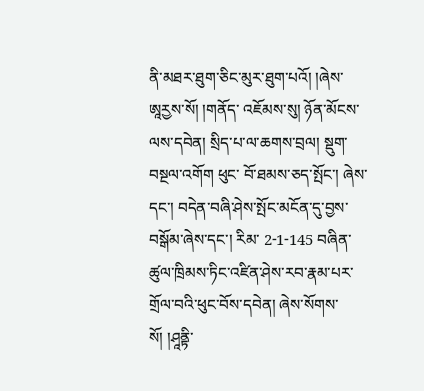ནི་མཐར་ཐུག་ཅིང་མུར་ཐུག་པའོ། །ཞེས་ཨཱརྱས་སོ། །གནོད་ འཇོམས་སུ། ཉོན་མོངས་ལས་དབེན། སྲིད་པ་ལ་ཆགས་བྲལ། སྡུག་བསྔལ་འགོག ཕུང་ བོ་ཐམས་ཅད་སྤོང་། ཞེས་དང་། བདེན་བཞི་ཤེས་སྤོང་མངོན་དུ་བྱས་བསྒོམ་ཞེས་དང་། རིམ་ 2-1-145 བཞིན་ཚུལ་ཁྲིམས་ཏིང་འཛིན་ཤེས་རབ་རྣམ་པར་གྲོལ་བའི་ཕུང་བོས་དབེན། ཞེས་སོགས་ སོ། །ཤཱནྟི་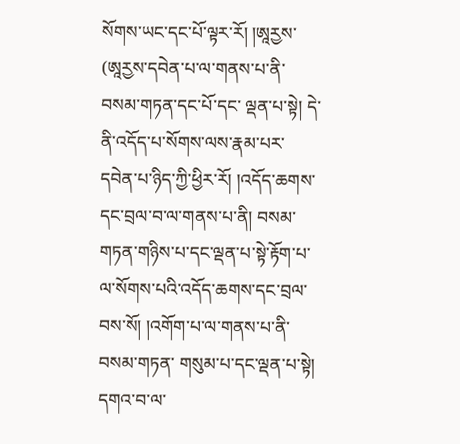སོགས་ཡང་དང་པོ་ལྟར་རོ། །ཨཱརྱས་ (ཨཱརྱས་དབེན་པ་ལ་གནས་པ་ནི་བསམ་གཏན་དང་པོ་དང་ ལྡན་པ་སྟེ། དེ་ནི་འདོད་པ་སོགས་ལས་རྣམ་པར་དབེན་པ་ཉིད་ཀྱི་ཕྱིར་རོ། །འདོད་ཆགས་དང་བྲལ་བ་ལ་གནས་པ་ནི། བསམ་ གཏན་གཉིས་པ་དང་ལྡན་པ་སྟེ་རྟོག་པ་ལ་སོགས་པའི་འདོད་ཆགས་དང་བྲལ་བས་སོ། །འགོག་པ་ལ་གནས་པ་ནི་བསམ་གཏན་ གསུམ་པ་དང་ལྡན་པ་སྟེ། དགའ་བ་ལ་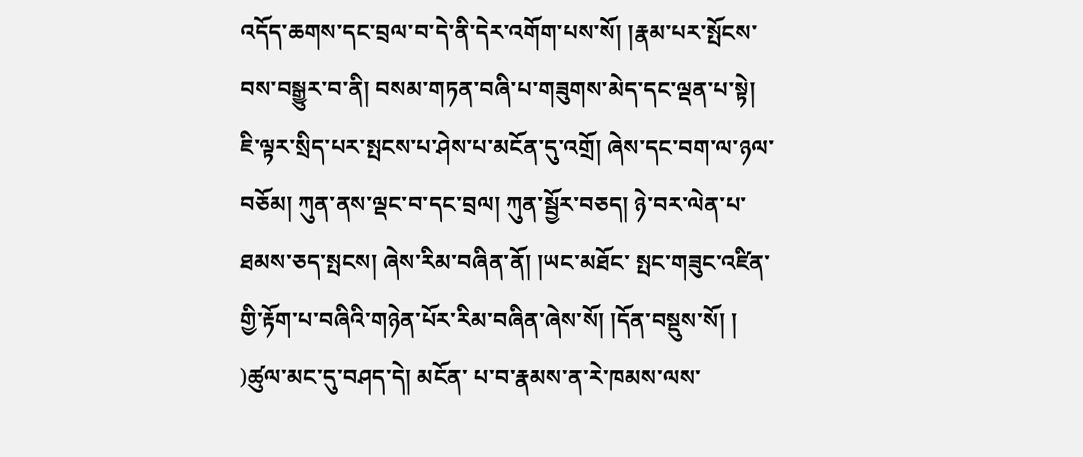འདོད་ཆགས་དང་བྲལ་བ་དེ་ནི་དེར་འགོག་པས་སོ། །རྣམ་པར་སྤོངས་བས་བསྒྱུར་བ་ནི། བསམ་གཏན་བཞི་པ་གཟུགས་མེད་དང་ལྡན་པ་སྟེ། ཇི་ལྟར་སྲིད་པར་སྤངས་པ་ཤེས་པ་མངོན་དུ་འགྲོ། ཞེས་དང་བག་ལ་ཉལ་ བཅོམ། ཀུན་ནས་ལྡང་བ་དང་བྲལ། ཀུན་སྦྱོར་བཅད། ཉེ་བར་ལེན་པ་ཐམས་ཅད་སྤངས། ཞེས་རིམ་བཞིན་ནོ། །ཡང་མཐོང་ སྤང་གཟུང་འཛིན་གྱི་རྟོག་པ་བཞིའི་གཉེན་པོར་རིམ་བཞིན་ཞེས་སོ། །དོན་བསྡུས་སོ། ། )ཚུལ་མང་དུ་བཤད་དེ། མངོན་ པ་བ་རྣམས་ན་རེ་ཁམས་ལས་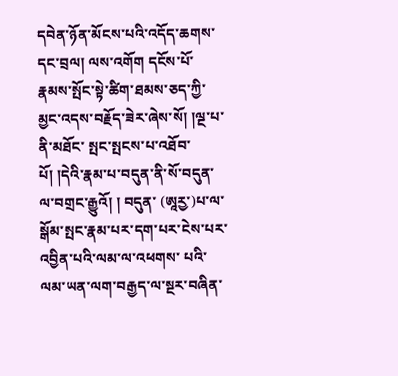དབེན་ཉོན་མོངས་པའི་འདོད་ཆགས་དང་བྲལ། ལས་འགོག དངོས་པོ་རྣམས་སྤོང་སྟེ་ཚིག་ཐམས་ཅད་ཀྱི་མྱང་འདས་བརྗོད་ཟེར་ཞེས་སོ། །ལྔ་པ་ནི་མཐོང་ སྤང་སྤངས་པ་འཐོབ་པོ། །དེའི་རྣམ་པ་བདུན་ནི་སོ་བདུན་ལ་བགྲང་རྒྱུའོ། ། བདུན་ (ཨཱརྱ་)པ་ལ་སྒོམ་སྤང་རྣམ་པར་དག་པར་ངེས་པར་འབྱིན་པའི་ལམ་ལ་འཕགས་ པའི་ལམ་ཡན་ལག་བརྒྱད་ལ་སྔར་བཞིན་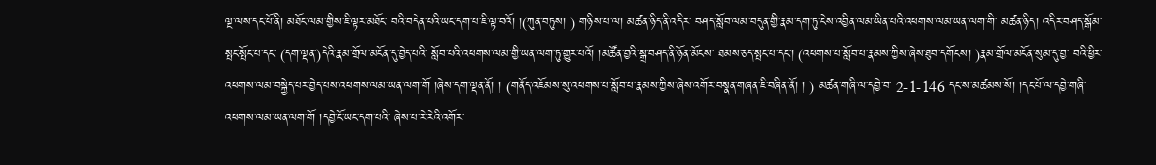ལྔ་ལས་དང་པོ་ནི། མཐོང་ལམ་གྱིས་ཇི་ལྟར་མཐོང་ བའི་བདེན་པའི་ཡང་དག་པ་ཇི་ལྟ་བའོ། །(ཀུན་བཏུས། ) གཉིས་པ་ལ། མཚན་ཉིད་ནི་འདིར་ བཤད་སློབ་ལམ་བདུན་གྱི་རྣམ་དག་ཏུ་ངེས་འབྱིན་ལམ་ཡིན་པའི་འཕགས་ལམ་ཡན་ལག་གི་ མཚན་ཉིད། འདིར་བཤད་སྒོམ་སྤང་སྤོང་པ་དང་ (དག་ལྡན་)དེའི་རྣམ་གྲོལ་མངོན་དུ་བྱེད་པའི་ སློབ་པའི་འཕགས་ལམ་གྱི་ཡན་ལག་ཏུ་གྱུར་པའོ། །མཚོན་བྱའི་སྒྲ་བཤད་ནི་ཉོན་མོངས་ ཐམས་ཅད་སྤང་པ་དང་། (འཕགས་པ་སློབ་པ་རྣམས་ཀྱིས་ཞེས་ཐུབ་དགོངས། )རྣམ་གྲོལ་མངོན་སུམ་དུ་བྱ་ བའི་ཕྱིར་འཕགས་ལམ་བསྐྱེད་པར་བྱེད་པས་འཕགས་ལམ་ཡན་ལག་གོ །ཞེས་དག་ལྡན་ནོ། ། (གནོད་འཇོམས་སུ་འཕགས་པ་སློབ་པ་རྣམས་ཀྱིས་ཞེས་འགོར་བསྣན་གཞན་ཇི་བཞིན་ནོ། ། ) མཚན་གཞི་ལ་དབྱེ་བ་ 2-1-146 དང་ས་མཚམས་སོ། །དང་པོ་ལ་དབྱེ་གཞི་འཕགས་ལམ་ཡན་ལག་གོ །དབྱེ་ངོ་ཡང་དག་པའི་ ཞེས་པ་རེ་རེའི་འགོར་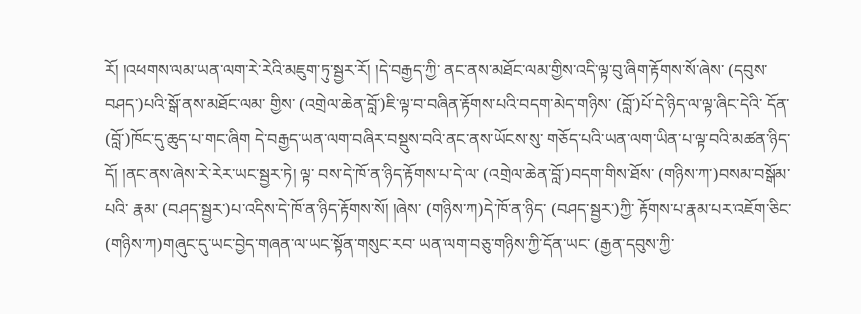རོ། །འཕགས་ལམ་ཡན་ལག་རེ་རེའི་མཇུག་ཏུ་སྦྱར་རོ། །དེ་བརྒྱད་ཀྱི་ ནང་ནས་མཐོང་ལམ་གྱིས་འདི་ལྟ་བུ་ཞིག་རྟོགས་སོ་ཞེས་ (དབུས་བཤད་)པའི་སྒོ་ནས་མཐོང་ལམ་ གྱིས་ (འགྲེལ་ཆེན་བློ་)ཇི་ལྟ་བ་བཞིན་རྟོགས་པའི་བདག་མེད་གཉིས་ (བློ་)པོ་དེ་ཉིད་ལ་ལྟ་ཞིང་དེའི་ དོན་ (བློ་)ཁོང་དུ་ཆུད་པ་གང་ཞིག དེ་བརྒྱད་ཡན་ལག་བཞིར་བསྡུས་བའི་ནང་ནས་ཡོངས་སུ་ གཅོད་པའི་ཡན་ལག་ཡིན་པ་ལྟ་བའི་མཚན་ཉིད་དོ། །ནང་ནས་ཞེས་རེ་རེར་ཡང་སྦྱར་ཏེ། ལྟ་ བས་དེ་ཁོ་ན་ཉིད་རྟོགས་པ་དེ་ལ་ (འགྲེལ་ཆེན་བློ་)བདག་གིས་ཐོས་ (གཉིས་ཀ་)བསམ་བསྒོམ་པའི་ རྣམ་ (བཤད་སྦྱར་)པ་འདིས་དེ་ཁོ་ན་ཉིད་རྟོགས་སོ། །ཞེས་ (གཉིས་ཀ)དེ་ཁོ་ན་ཉིད་ (བཤད་སྦྱར་)ཀྱི་ རྟོགས་པ་རྣམ་པར་འཇོག་ཅིང་ (གཉིས་ཀ)གཞུང་དུ་ཡང་བྱེད་གཞན་ལ་ཡང་སྟོན་གསུང་རབ་ ཡན་ལག་བཅུ་གཉིས་ཀྱི་དོན་ཡང་ (རྒྱན་དབུས་ཀྱི་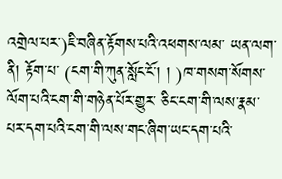འགྲེལ་པར་)ཇི་བཞིན་རྟོགས་པའི་འཕགས་ལམ་ ཡན་ལག་ནི། རྟོག་པ་ (ངག་གི་ཀུན་སློང་ངོ་། ། )ཁ་གསག་སོགས་ལོག་པའི་ངག་གི་གཉེན་པོར་གྱུར་ ཅིང་ངག་གི་ལས་རྣམ་པར་དག་པའི་ངག་གི་ལས་གང་ཞིག་ཡང་དག་པའི་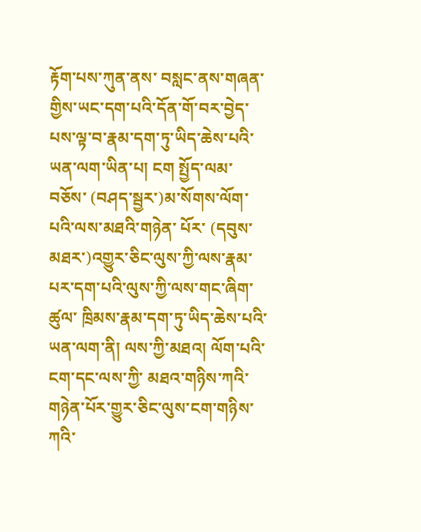རྟོག་པས་ཀུན་ནས་ བསླང་ནས་གཞན་གྱིས་ཡང་དག་པའི་དོན་གོ་བར་བྱེད་པས་ལྟ་བ་རྣམ་དག་ཏུ་ཡིད་ཆེས་པའི་ ཡན་ལག་ཡིན་པ། ངག སྤྱོད་ལམ་བཅོས་ (བཤད་སྦྱར་)མ་སོགས་ལོག་པའི་ལས་མཐའི་གཉེན་ པོར་ (དབུས་མཐར་)འགྱུར་ཅིང་ལུས་ཀྱི་ལས་རྣམ་པར་དག་པའི་ལུས་ཀྱི་ལས་གང་ཞིག་ཚུལ་ ཁྲིམས་རྣམ་དག་ཏུ་ཡིད་ཆེས་པའི་ཡན་ལག་ནི། ལས་ཀྱི་མཐའ། ལོག་པའི་ངག་དང་ལས་ཀྱི་ མཐའ་གཉིས་ཀའི་གཉེན་པོར་གྱུར་ཅིང་ལུས་ངག་གཉིས་ཀའི་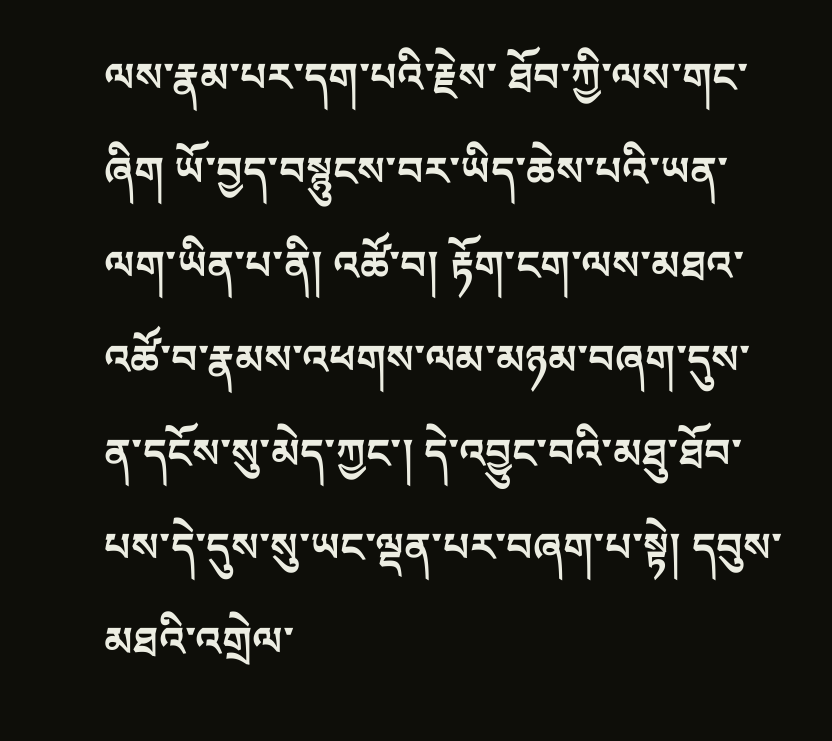ལས་རྣམ་པར་དག་པའི་རྗེས་ ཐོབ་ཀྱི་ལས་གང་ཞིག ཡོ་བྱད་བསྙུངས་བར་ཡིད་ཆེས་པའི་ཡན་ལག་ཡིན་པ་ནི། འཚོ་བ། རྟོག་ངག་ལས་མཐའ་འཚོ་བ་རྣམས་འཕགས་ལམ་མཉམ་བཞག་དུས་ན་དངོས་སུ་མེད་ཀྱང་། དེ་འབྱུང་བའི་མཐུ་ཐོབ་པས་དེ་དུས་སུ་ཡང་ལྡན་པར་བཞག་པ་སྟེ། དབུས་མཐའི་འགྲེལ་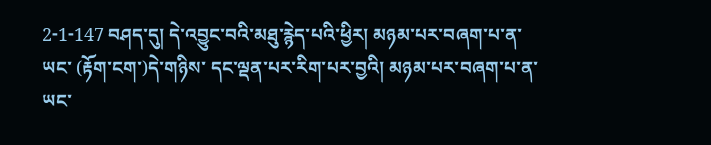2-1-147 བཤད་དུ། དེ་འབྱུང་བའི་མཐུ་རྙེད་པའི་ཕྱིར། མཉམ་པར་བཞག་པ་ན་ཡང་ (རྟོག་ངག་)དེ་གཉིས་ དང་ལྡན་པར་རིག་པར་བྱའི། མཉམ་པར་བཞག་པ་ན་ཡང་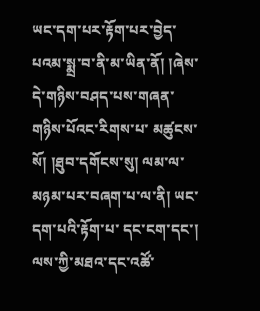ཡང་དག་པར་རྟོག་པར་བྱེད་ པའམ་སྨྲ་བ་ནི་མ་ཡིན་ནོ། །ཞེས་དེ་གཉིས་བཤད་པས་གཞན་གཉིས་པོའང་རིགས་པ་ མཚུངས་སོ། །ཐུབ་དགོངས་སུ། ལམ་ལ་མཉམ་པར་བཞག་པ་ལ་ནི། ཡང་དག་པའི་རྟོག་པ་ དང་ངག་དང་། ལས་ཀྱི་མཐའ་དང་འཚོ་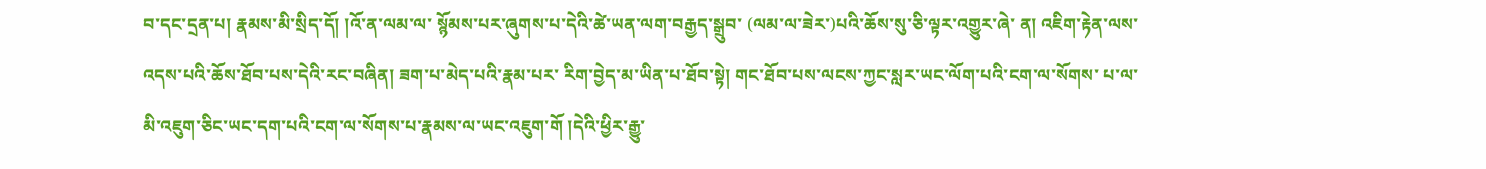བ་དང་དྲན་པ། རྣམས་མི་སྲིད་དོ། །འོ་ན་ལམ་ལ་ སྙོམས་པར་ཞུགས་པ་དེའི་ཚེ་ཡན་ལག་བརྒྱད་སྒྲུབ་ (ལམ་ལ་ཟེར་)པའི་ཆོས་སུ་ཅི་ལྟར་འགྱུར་ཞེ་ ན། འཇིག་རྟེན་ལས་འདས་པའི་ཆོས་ཐོབ་པས་དེའི་རང་བཞིན། ཟག་པ་མེད་པའི་རྣམ་པར་ རིག་བྱེད་མ་ཡིན་པ་ཐོབ་སྟེ། གང་ཐོབ་པས་ལངས་ཀྱང་སླར་ཡང་ལོག་པའི་ངག་ལ་སོགས་ པ་ལ་མི་འཇུག་ཅིང་ཡང་དག་པའི་ངག་ལ་སོགས་པ་རྣམས་ལ་ཡང་འཇུག་གོ །དེའི་ཕྱིར་རྒྱུ་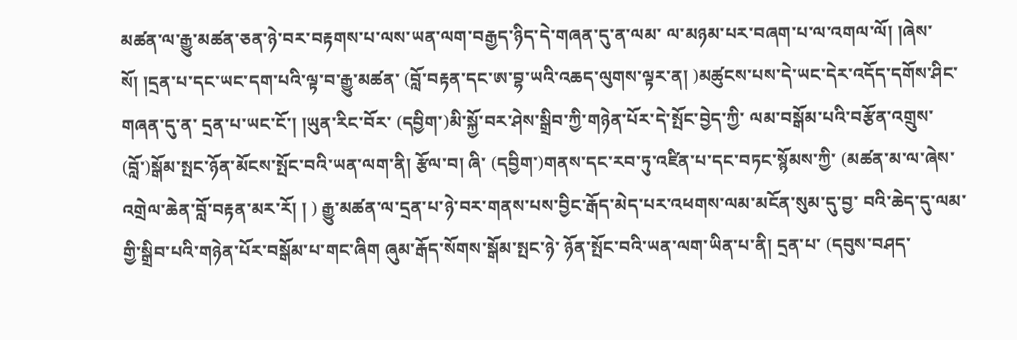མཚན་ལ་རྒྱུ་མཚན་ཅན་ཉེ་བར་བརྟགས་པ་ལས་ཡན་ལག་བརྒྱད་ཉིད་དེ་གཞན་དུ་ན་ལམ་ ལ་མཉམ་པར་བཞག་པ་ལ་འགལ་ལོ། །ཞེས་སོ། །དྲན་པ་དང་ཡང་དག་པའི་ལྟ་བ་རྒྱུ་མཚན་ (བློ་བརྟན་དང་ཨ་བྷ་ཡའི་འཆད་ལུགས་ལྟར་ན། )མཚུངས་པས་དེ་ཡང་དེར་འདོད་དགོས་ཤིང་གཞན་དུ་ན་ དྲན་པ་ཡང་ངོ་། །ཡུན་རིང་བོར་ (དབྱིག་)མི་སྐྱོ་བར་ཤེས་སྒྲིབ་ཀྱི་གཉེན་པོར་དེ་སྤོང་བྱེད་ཀྱི་ ལམ་བསྒོམ་པའི་བརྩོན་འགྲུས་ (བློ་)སྒོམ་སྤང་ཉོན་མོངས་སྤོང་བའི་ཡན་ལག་ནི། རྩོལ་བ། ཞི་ (དབྱིག་)གནས་དང་རབ་ཏུ་འཛིན་པ་དང་བཏང་སྙོམས་ཀྱི་ (མཚན་མ་ལ་ཞེས་འགྲེལ་ཆེན་བློ་བརྟན་མར་རོ། ། ) རྒྱུ་མཚན་ལ་དྲན་པ་ཉེ་བར་གནས་པས་བྱིང་རྒོད་མེད་པར་འཕགས་ལམ་མངོན་སུམ་དུ་བྱ་ བའི་ཆེད་དུ་ལམ་གྱི་སྒྲིབ་པའི་གཉེན་པོར་བསྒོམ་པ་གང་ཞིག ཞུམ་རྒོད་སོགས་སྒོམ་སྤང་ཉེ་ ཉོན་སྤོང་བའི་ཡན་ལག་ཡིན་པ་ནི། དྲན་པ་ (དབུས་བཤད་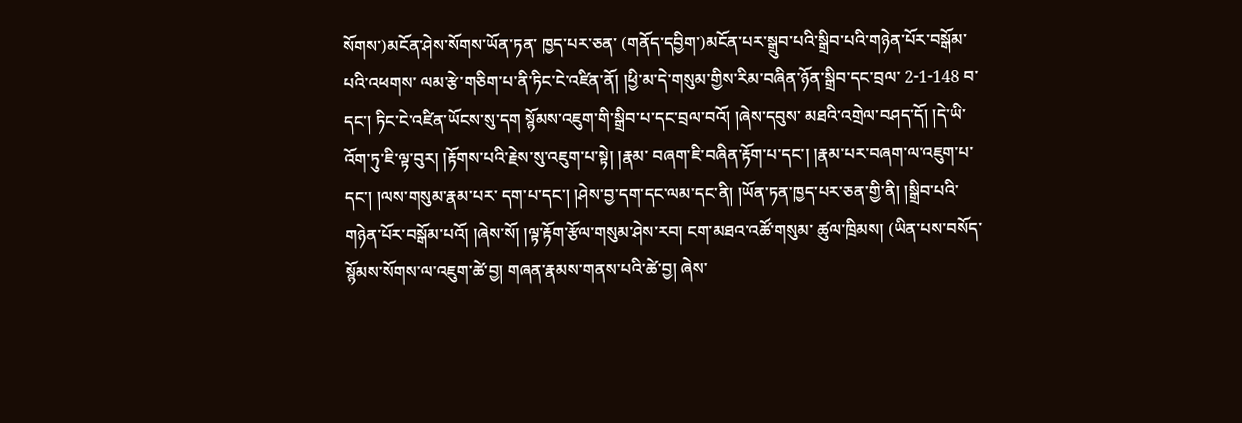སོགས་)མངོན་ཤེས་སོགས་ཡོན་ཏན་ ཁྱད་པར་ཅན་ (གནོད་དབྱིག་)མངོན་པར་སྒྲུབ་པའི་སྒྲིབ་པའི་གཉེན་པོར་བསྒོམ་པའི་འཕགས་ ལམ་རྩེ་གཅིག་པ་ནི་ཏིང་ངེ་འཛིན་ནོ། །ཕྱི་མ་དེ་གསུམ་གྱིས་རིམ་བཞིན་ཉོན་སྒྲིབ་དང་བྲལ་ 2-1-148 བ་དང་། ཏིང་ངེ་འཛིན་ཡོངས་སུ་དག སྙོམས་འཇུག་གི་སྒྲིབ་པ་དང་བྲལ་བའོ། །ཞེས་དབུས་ མཐའི་འགྲེལ་བཤད་དོ། །དེ་ཡི་འོག་ཏུ་ཇི་ལྟ་བུར། །རྟོགས་པའི་རྗེས་སུ་འཇུག་པ་སྟེ། །རྣམ་ བཞག་ཇི་བཞིན་རྟོག་པ་དང་། །རྣམ་པར་བཞག་ལ་འཇུག་པ་དང་། །ལས་གསུམ་རྣམ་པར་ དག་པ་དང་། །ཤེས་བྱ་དག་དང་ལམ་དང་ནི། །ཡོན་ཏན་ཁྱད་པར་ཅན་གྱི་ནི། །སྒྲིབ་པའི་ གཉེན་པོར་བསྒོམ་པའོ། །ཞེས་སོ། །ལྟ་རྟོག་རྩོལ་གསུམ་ཤེས་རབ། ངག་མཐའ་འཚོ་གསུམ་ ཚུལ་ཁྲིམས། (ཡིན་པས་བསོད་སྙོམས་སོགས་ལ་འཇུག་ཚེ་བྱ། གཞན་རྣམས་གནས་པའི་ཚེ་བྱ། ཞེས་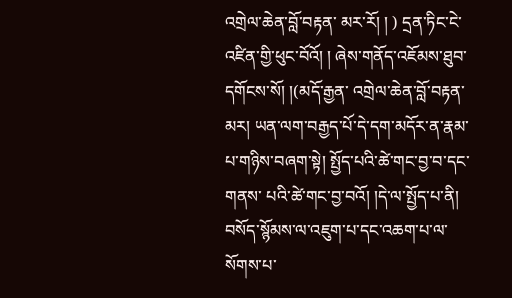འགྲེལ་ཆེན་བློ་བརྟན་ མར་རོ། ། ) དྲན་ཏིང་ངེ་འཛིན་གྱི་ཕུང་བོའོ། ། ཞེས་གནོད་འཇོམས་ཐུབ་དགོངས་སོ། །(མདོ་རྒྱན་ འགྲེལ་ཆེན་བློ་བརྟན་མར། ཡན་ལག་བརྒྱད་པོ་དེ་དག་མདོར་ན་རྣམ་པ་གཉིས་བཞག་སྟེ། སྤྱོད་པའི་ཚེ་གང་བྱ་བ་དང་གནས་ པའི་ཚེ་གང་བྱ་བའོ། །དེ་ལ་སྤྱོད་པ་ནི། བསོད་སྙོམས་ལ་འཇུག་པ་དང་འཆག་པ་ལ་སོགས་པ་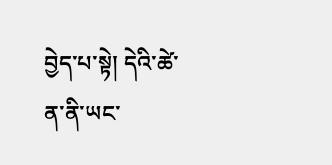བྱེད་པ་སྟེ། དེའི་ཚེ་ན་ནི་ཡང་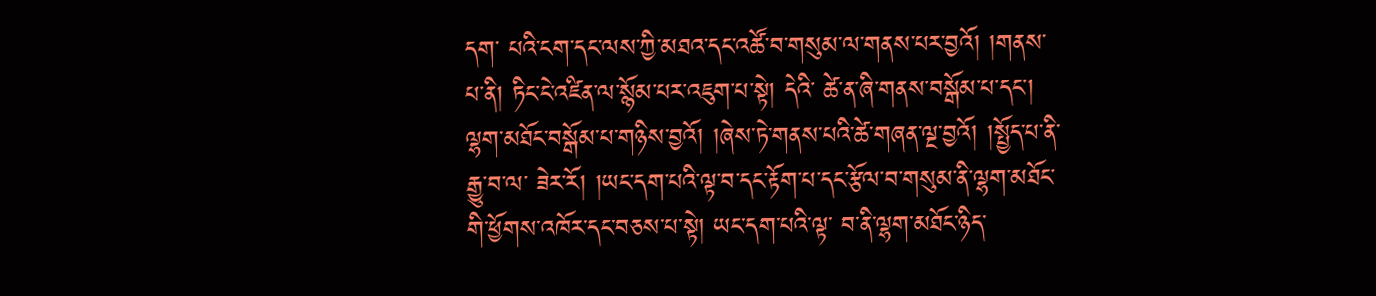དག་ པའི་ངག་དང་ལས་ཀྱི་མཐའ་དང་འཚོ་བ་གསུམ་ལ་གནས་པར་བྱའོ། །གནས་པ་ནི། ཏིང་ངེ་འཛིན་ལ་སྙོམ་པར་འཇུག་པ་སྟེ། དེའི་ ཚེ་ན་ཞི་གནས་བསྒོམ་པ་དང་། ལྷག་མཐོང་བསྒོམ་པ་གཉིས་བྱའོ། །ཞེས་ཏེ་གནས་པའི་ཚེ་གཞན་ལྔ་བྱའོ། །སྤྱོད་པ་ནི་རྒྱུ་བ་ལ་ ཟེར་རོ། །ཡང་དག་པའི་ལྟ་བ་དང་རྟོག་པ་དང་རྩོལ་བ་གསུམ་ནི་ལྷག་མཐོང་གི་ཕྱོགས་འཁོར་དང་བཅས་པ་སྟེ། ཡང་དག་པའི་ལྟ་ བ་ནི་ལྷག་མཐོང་ཉིད་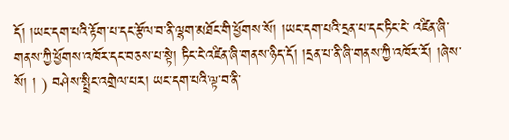དོ། །ཡང་དག་པའི་རྟོག་པ་དང་རྩོལ་བ་ནི་ལྷག་མཐོང་གི་ཕྱོགས་སོ། །ཡང་དག་པའི་དྲན་པ་དང་ཏིང་ངེ་ འཛིན་ཞི་གནས་ཀྱི་ཕྱོགས་འཁོར་དང་བཅས་པ་སྟེ། ཏིང་ངེ་འཛིན་ཞི་གནས་ཉིད་དོ། །དྲན་པ་ནི་ཞི་གནས་ཀྱི་འཁོར་རོ། །ཞེས་ སོ། ། ) བཤེས་སྤྲིང་འགྲེལ་པར། ཡང་དག་པའི་ལྟ་བ་ནི་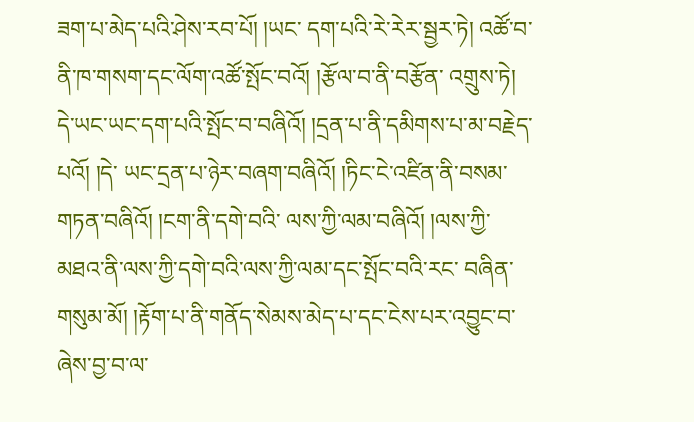ཟག་པ་མེད་པའི་ཤེས་རབ་པོ། །ཡང་ དག་པའི་རེ་རེར་སྦྱར་ཏེ། འཚོ་བ་ནི་ཁ་གསག་དང་ལོག་འཚོ་སྤོང་བའོ། །རྩོལ་བ་ནི་བརྩོན་ འགྲུས་ཏེ། དེ་ཡང་ཡང་དག་པའི་སྤོང་བ་བཞིའོ། །དྲན་པ་ནི་དམིགས་པ་མ་བརྗེད་པའོ། །དེ་ ཡང་དྲན་པ་ཉེར་བཞག་བཞིའོ། །ཏིང་ངེ་འཛིན་ནི་བསམ་གཏན་བཞིའོ། །ངག་ནི་དགེ་བའི་ ལས་ཀྱི་ལམ་བཞིའོ། །ལས་ཀྱི་མཐའ་ནི་ལས་ཀྱི་དགེ་བའི་ལས་ཀྱི་ལམ་དང་སྤོང་བའི་རང་ བཞིན་གསུམ་མོ། །རྟོག་པ་ནི་གནོད་སེམས་མེད་པ་དང་ངེས་པར་འབྱུང་བ་ཞེས་བྱ་བ་ལ་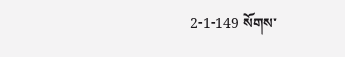2-1-149 སོགས་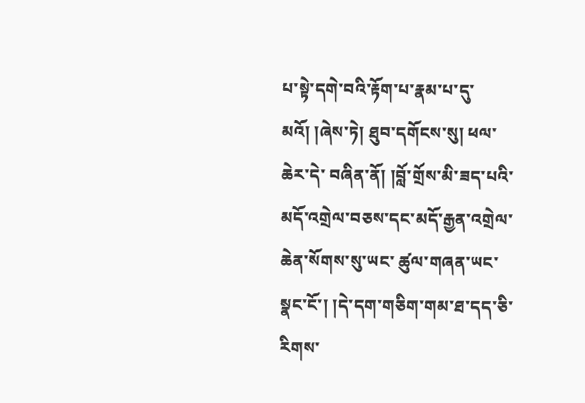པ་སྟེ་དགེ་བའི་རྟོག་པ་རྣམ་པ་དུ་མའོ། །ཞེས་ཏེ། ཐུབ་དགོངས་སུ། ཕལ་ཆེར་དེ་ བཞིན་ནོ། །བློ་གྲོས་མི་ཟད་པའི་མདོ་འགྲེལ་བཅས་དང་མདོ་རྒྱན་འགྲེལ་ཆེན་སོགས་སུ་ཡང་ ཚུལ་གཞན་ཡང་སྣང་ངོ་། །དེ་དག་གཅིག་གམ་ཐ་དད་ཅི་རིགས་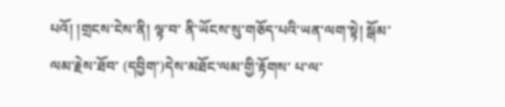པའོ། །གྲངས་ངེས་ནི། ལྟ་བ་ ནི་ཡོངས་སུ་གཅོད་པའི་ཡན་ལག་སྟེ། སྒོམ་ལམ་རྗེས་ཐོབ་ (དབྱིག་)དེས་མཐོང་ལམ་གྱི་རྟོགས་ པ་ལ་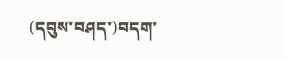(དབུས་བཤད་)བདག་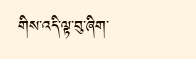གིས་འདི་ལྟ་བུ་ཞིག་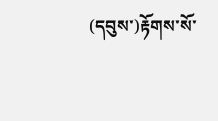(དབུས་)རྟོགས་སོ་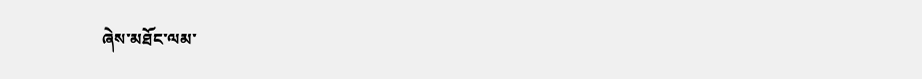ཞེས་མཐོང་ལམ་